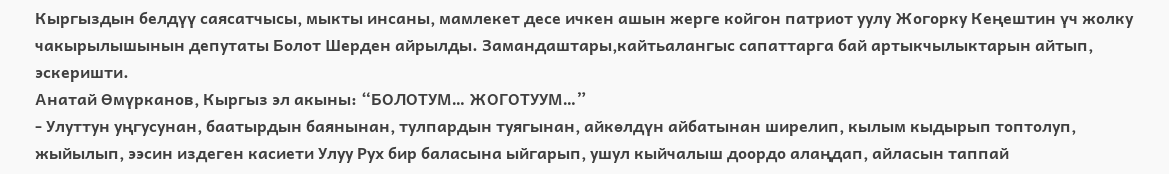Кыргыздын белдүү саясатчысы, мыкты инсаны, мамлекет десе ичкен ашын жерге койгон патриот уулу Жогорку Кеңештин үч жолку чакырылышынын депутаты Болот Шерден айрылды. Замандаштары,кайтьалангыс сапаттарга бай артыкчылыктарын айтып, эскеришти.
Анатай Өмүрканов, Кыргыз эл акыны: “БОЛОТУМ… ЖОГОТУУМ…”
- Улуттун уңгусунан, баатырдын баянынан, тулпардын туягынан, айкөлдүн айбатынан ширелип, кылым кыдырып топтолуп, жыйылып, ээсин издеген касиети Улуу Рух бир баласына ыйгарып, ушул кыйчалыш доордо алаңдап, айласын таппай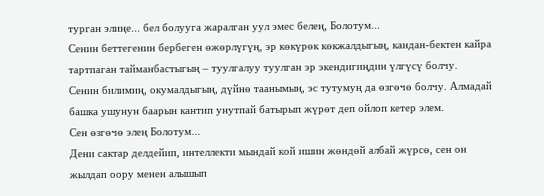турган элиңе... бел болууга жаралган уул эмес белең, Болотум...
Сенин беттегенин бербеген өжөрлүгүң, эр көкүрөк көкжалдыгың, кандан-бектен кайра тартпаган тайманбастыгың – туулгалуу туулган эр экендигиңдин үлгүсү болчу.
Сенин билимиң, окумалдыгың, дүйнө таанымың, эс тутумуң да өзгөчө болчу. Алмадай башка ушунун баарын кантип унутпай батырып жүрөт деп ойлоп кетер элем.
Сен өзгөчө элең Болотум...
Дени сактар делдейип, интеллекти мындай кой ишин жөндөй албай жүрсө, сен он жылдап оору менен алышып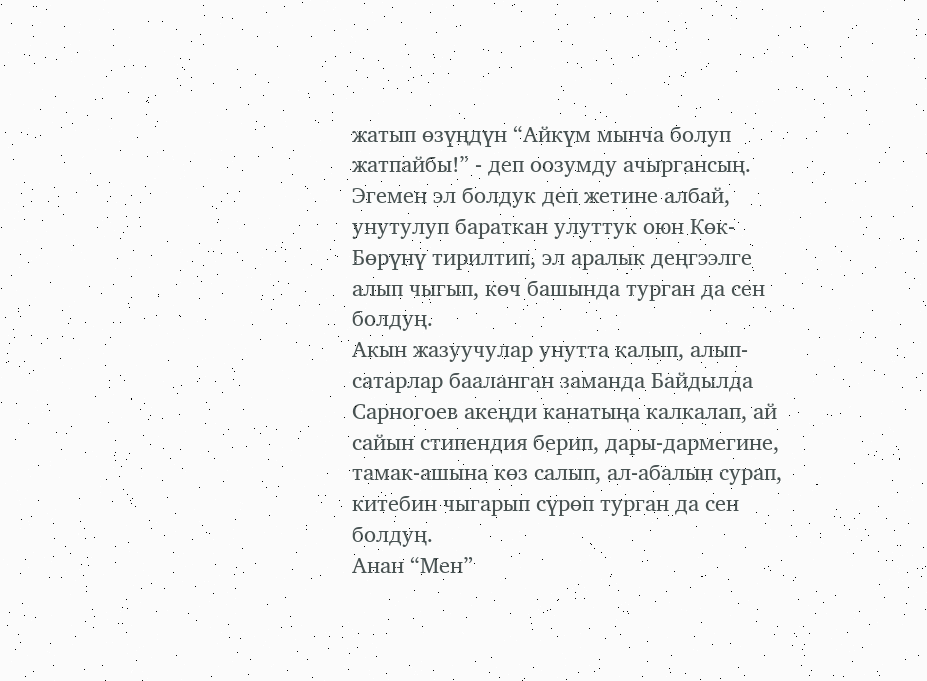жатып өзүңдүн “Айкүм мынча болуп жатпайбы!” - деп оозумду ачыргансың.
Эгемен эл болдук деп жетине албай, унутулуп бараткан улуттук оюн Көк-Бөрүнү тирилтип, эл аралык деңгээлге алып чыгып, көч башында турган да сен болдуң.
Акын жазуучулар унутта калып, алып-сатарлар бааланган заманда Байдылда Сарногоев акеңди канатыңа калкалап, ай сайын стипендия берип, дары-дармегине, тамак-ашына көз салып, ал-абалын сурап, китебин чыгарып сүрөп турган да сен болдуң.
Анан “Мен”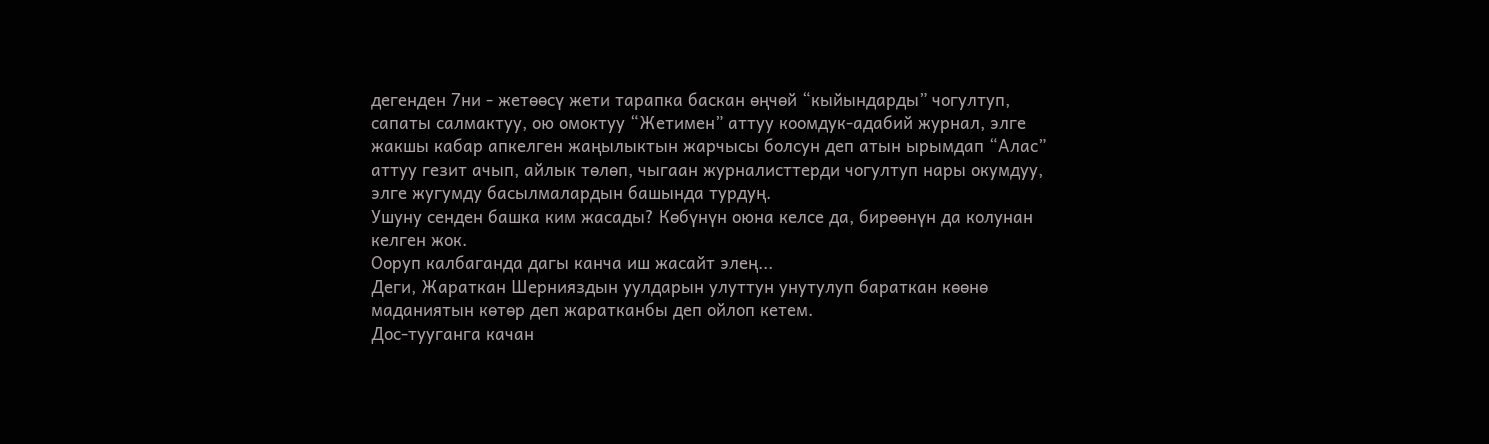дегенден 7ни - жетөөсү жети тарапка баскан өңчөй “кыйындарды” чогултуп, сапаты салмактуу, ою омоктуу “Жетимен” аттуу коомдук-адабий журнал, элге жакшы кабар апкелген жаңылыктын жарчысы болсун деп атын ырымдап “Алас” аттуу гезит ачып, айлык төлөп, чыгаан журналисттерди чогултуп нары окумдуу, элге жугумду басылмалардын башында турдуң.
Ушуну сенден башка ким жасады? Көбүнүн оюна келсе да, бирөөнүн да колунан келген жок.
Ооруп калбаганда дагы канча иш жасайт элең...
Деги, Жараткан Шернияздын уулдарын улуттун унутулуп бараткан көөнө маданиятын көтөр деп жаратканбы деп ойлоп кетем.
Дос-тууганга качан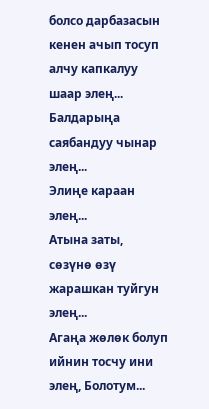болсо дарбазасын кенен ачып тосуп алчу капкалуу шаар элең...
Балдарыңа саябандуу чынар элең...
Элиңе караан элең...
Атына заты, сөзүнө өзү жарашкан туйгун элең...
Агаңа жөлөк болуп ийнин тосчу ини элең, Болотум...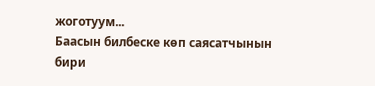жоготуум...
Баасын билбеске көп саясатчынын бири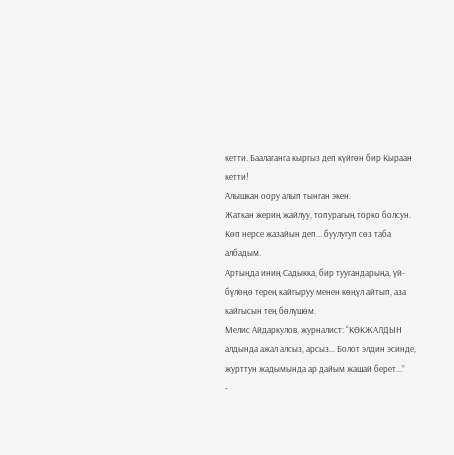кетти. Баалаганга кыргыз деп күйгөн бир Кыраан кетти!
Алышкан оору алып тынган экен.
Жаткан жериң жайлуу, топурагың торко болсун.
Көп нерсе жазайын деп... буулугуп сөз таба албадым.
Артыңда иниң Садыкка, бир туугандарыңа, үй-бүлөңө терең кайгыруу менен көңүл айтып, аза кайгысын тең бөлүшөм.
Мелис Айдаркулов, журналист: “КӨКЖАЛДЫН алдында ажал алсыз, арсыз... Болот элдин эсинде, журттун жадымында ар дайым жашай берет...”
-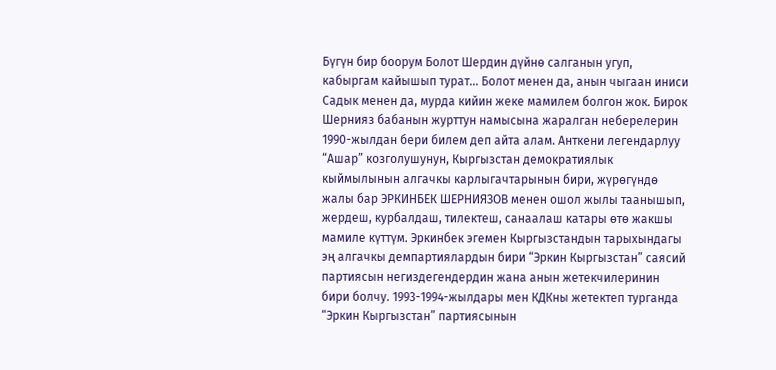Бүгүн бир боорум Болот Шердин дүйнө салганын угуп, кабыргам кайышып турат... Болот менен да, анын чыгаан иниси Садык менен да, мурда кийин жеке мамилем болгон жок. Бирок Шернияз бабанын журттун намысына жаралган неберелерин 1990-жылдан бери билем деп айта алам. Анткени легендарлуу “Ашар” козголушунун, Кыргызстан демократиялык кыймылынын алгачкы карлыгачтарынын бири, жүрөгүндө жалы бар ЭРКИНБЕК ШЕРНИЯЗОВ менен ошол жылы таанышып, жердеш, курбалдаш, тилектеш, санаалаш катары өтө жакшы мамиле күттүм. Эркинбек эгемен Кыргызстандын тарыхындагы эң алгачкы демпартиялардын бири “Эркин Кыргызстан” саясий партиясын негиздегендердин жана анын жетекчилеринин бири болчу. 1993-1994-жылдары мен КДКны жетектеп турганда “Эркин Кыргызстан” партиясынын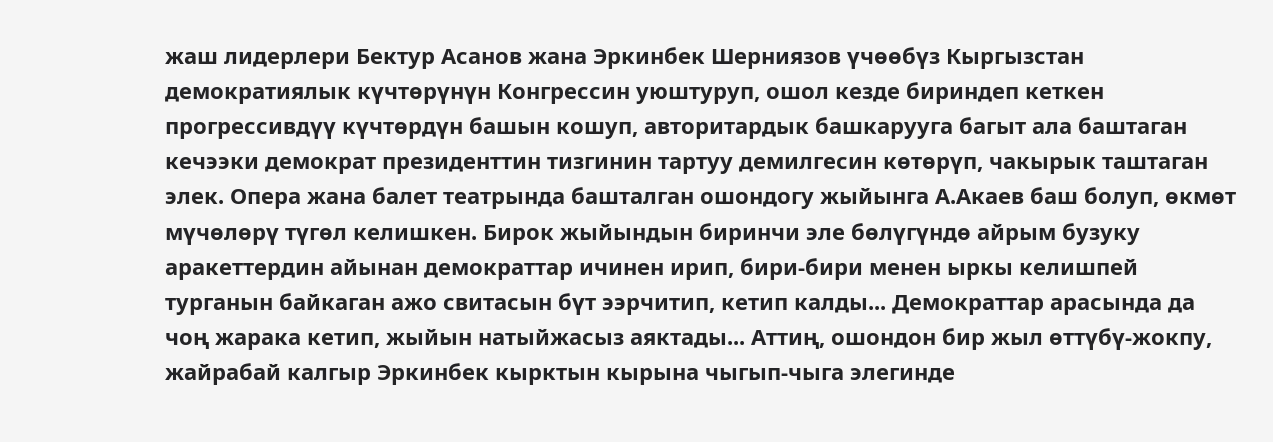жаш лидерлери Бектур Асанов жана Эркинбек Шерниязов үчөөбүз Кыргызстан демократиялык күчтөрүнүн Конгрессин уюштуруп, ошол кезде бириндеп кеткен прогрессивдүү күчтөрдүн башын кошуп, авторитардык башкарууга багыт ала баштаган кечээки демократ президенттин тизгинин тартуу демилгесин көтөрүп, чакырык таштаган элек. Опера жана балет театрында башталган ошондогу жыйынга А.Акаев баш болуп, өкмөт мүчөлөрү түгөл келишкен. Бирок жыйындын биринчи эле бөлүгүндө айрым бузуку аракеттердин айынан демократтар ичинен ирип, бири-бири менен ыркы келишпей турганын байкаган ажо свитасын бүт ээрчитип, кетип калды... Демократтар арасында да чоң жарака кетип, жыйын натыйжасыз аяктады... Аттиң, ошондон бир жыл өттүбү-жокпу, жайрабай калгыр Эркинбек кырктын кырына чыгып-чыга элегинде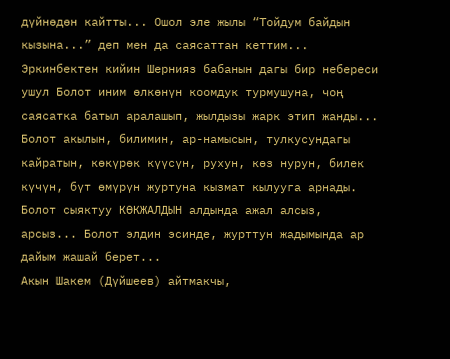дүйнөдөн кайтты... Ошол эле жылы “Тойдум байдын кызына...” деп мен да саясаттан кеттим...
Эркинбектен кийин Шернияз бабанын дагы бир небереси ушул Болот иним өлкөнүн коомдук турмушуна, чоң саясатка батыл аралашып, жылдызы жарк этип жанды... Болот акылын, билимин, ар-намысын, тулкусундагы кайратын, көкүрөк күүсүн, рухун, көз нурун, билек күчүн, бүт өмүрүн журтуна кызмат кылууга арнады. Болот сыяктуу КӨКЖАЛДЫН алдында ажал алсыз, арсыз... Болот элдин эсинде, журттун жадымында ар дайым жашай берет...
Акын Шакем (Дүйшеев) айтмакчы,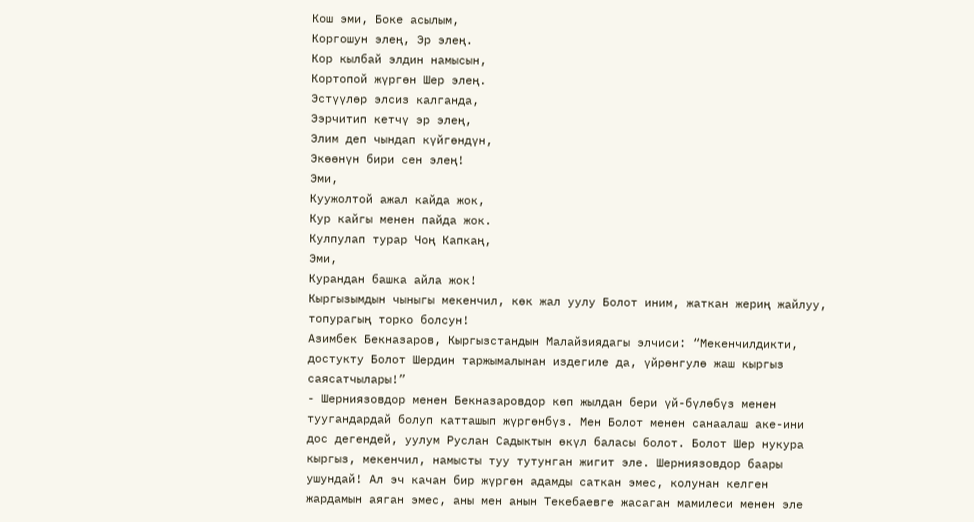Кош эми, Боке асылым,
Коргошун элең, Эр элең.
Кор кылбай элдин намысын,
Кортопой жүргөн Шер элең.
Эстүүлөр элсиз калганда,
Ээрчитип кетчү эр элең,
Элим деп чындап күйгөндүн,
Экөөнүн бири сен элең!
Эми,
Куужолтой ажал кайда жок,
Кур кайгы менен пайда жок.
Кулпулап турар Чоң Капкаң,
Эми,
Курандан башка айла жок!
Кыргызымдын чыныгы мекенчил, көк жал уулу Болот иним, жаткан жериң жайлуу, топурагың торко болсун!
Азимбек Бекназаров, Кыргызстандын Малайзиядагы элчиси: “Мекенчилдикти, достукту Болот Шердин таржымалынан издегиле да, үйрөнгулө жаш кыргыз саясатчылары!”
- Шерниязовдор менен Бекназаровдор көп жылдан бери үй-бүлөбүз менен туугандардай болуп катташып жүргөнбүз. Мен Болот менен санаалаш аке-ини дос дегендей, уулум Руслан Садыктын өкүл баласы болот. Болот Шер нукура кыргыз, мекенчил, намысты туу тутунган жигит эле. Шерниязовдор баары ушундай! Ал эч качан бир жүргөн адамды саткан эмес, колунан келген жардамын аяган эмес, аны мен анын Текебаевге жасаган мамилеси менен эле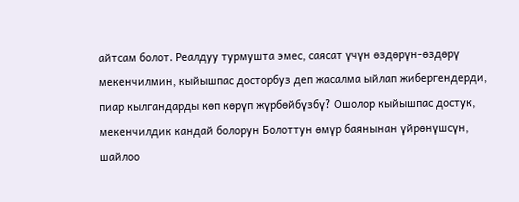айтсам болот. Реалдуу турмушта эмес, саясат үчүн өздөрүн-өздөрү мекенчилмин, кыйышпас досторбуз деп жасалма ыйлап жибергендерди, пиар кылгандарды көп көрүп жүрбөйбүзбү? Ошолор кыйышпас достук, мекенчилдик кандай болорун Болоттун өмүр баянынан үйрөнүшсүн, шайлоо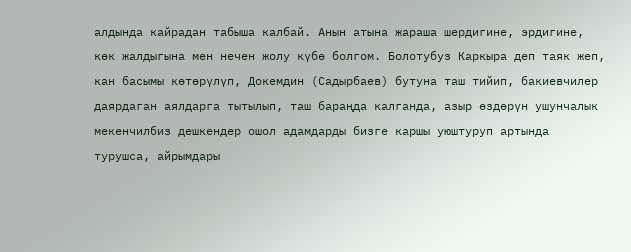алдында кайрадан табыша калбай. Анын атына жараша шердигине, эрдигине, көк жалдыгына мен нечен жолу күбө болгом. Болотубуз Каркыра деп таяк жеп, кан басымы көтөрүлүп, Докемдин (Садырбаев) бутуна таш тийип, бакиевчилер даярдаган аялдарга тытылып, таш бараңда калганда, азыр өздөрүн ушунчалык мекенчилбиз дешкендер ошол адамдарды бизге каршы уюштуруп артында турушса, айрымдары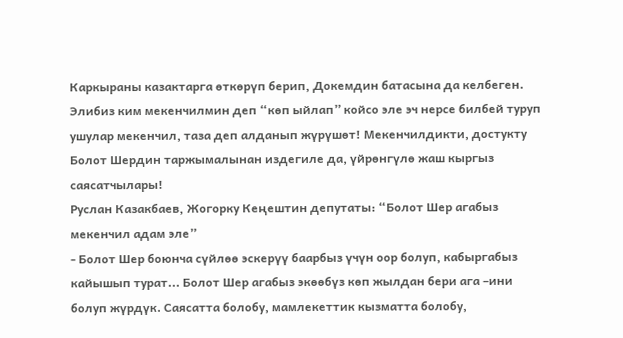Каркыраны казактарга өткөрүп берип, Докемдин батасына да келбеген. Элибиз ким мекенчилмин деп “көп ыйлап” койсо эле эч нерсе билбей туруп ушулар мекенчил, таза деп алданып жүрүшөт! Мекенчилдикти, достукту Болот Шердин таржымалынан издегиле да, үйрөнгүлө жаш кыргыз саясатчылары!
Руслан Казакбаев, Жогорку Кеңештин депутаты: “Болот Шер агабыз мекенчил адам эле”
- Болот Шер боюнча сүйлөө эскерүү баарбыз үчүн оор болуп, кабыргабыз кайышып турат... Болот Шер агабыз экөөбүз көп жылдан бери ага –ини болуп жүрдүк. Саясатта болобу, мамлекеттик кызматта болобу,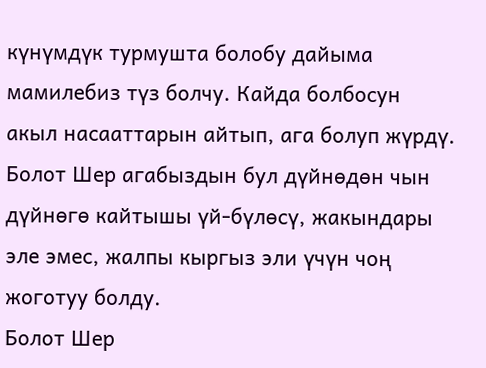күнүмдүк турмушта болобу дайыма мамилебиз түз болчу. Кайда болбосун акыл насааттарын айтып, ага болуп жүрдү. Болот Шер агабыздын бул дүйнөдөн чын дүйнөгө кайтышы үй-бүлөсү, жакындары эле эмес, жалпы кыргыз эли үчүн чоң жоготуу болду.
Болот Шер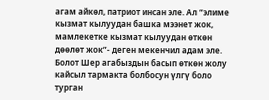агам айкөл, патриот инсан эле. Ал “элиме кызмат кылуудан башка мээнет жок, мамлекетке кызмат кылуудан өткөн дөөлөт жок”- деген мекенчил адам эле. Болот Шер агабыздын басып өткөн жолу кайсыл тармакта болбосун үлгү боло турган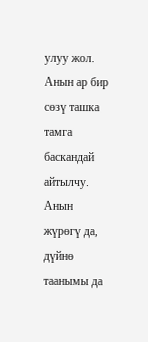улуу жол. Анын ар бир сөзү ташка тамга баскандай айтылчу. Анын жүрөгү да, дүйнө таанымы да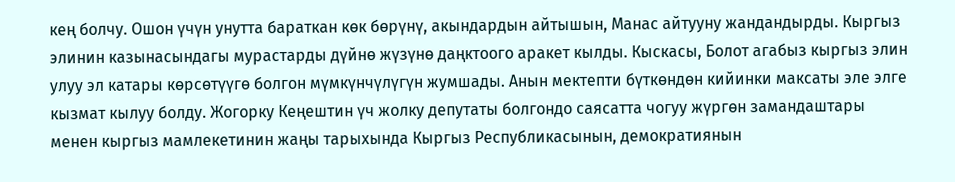кең болчу. Ошон үчүн унутта бараткан көк бөрүнү, акындардын айтышын, Манас айтууну жандандырды. Кыргыз элинин казынасындагы мурастарды дүйнө жүзүнө даңктоого аракет кылды. Кыскасы, Болот агабыз кыргыз элин улуу эл катары көрсөтүүгө болгон мүмкүнчүлүгүн жумшады. Анын мектепти бүткөндөн кийинки максаты эле элге кызмат кылуу болду. Жогорку Кеңештин үч жолку депутаты болгондо саясатта чогуу жүргөн замандаштары менен кыргыз мамлекетинин жаңы тарыхында Кыргыз Республикасынын, демократиянын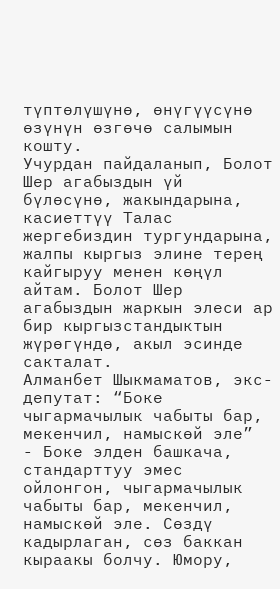түптөлүшүнө, өнүгүүсүнө өзүнүн өзгөчө салымын кошту.
Учурдан пайдаланып, Болот Шер агабыздын үй бүлөсүнө, жакындарына, касиеттүү Талас жергебиздин тургундарына, жалпы кыргыз элине терең кайгыруу менен көңүл айтам. Болот Шер агабыздын жаркын элеси ар бир кыргызстандыктын жүрөгүндө, акыл эсинде сакталат.
Алманбет Шыкмаматов, экс-депутат: “Боке чыгармачылык чабыты бар, мекенчил, намыскөй эле”
- Боке элден башкача, стандарттуу эмес ойлонгон, чыгармачылык чабыты бар, мекенчил, намыскөй эле. Сөздү кадырлаган, сөз баккан кыраакы болчу. Юмору,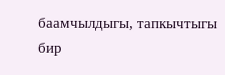баамчылдыгы, тапкычтыгы бир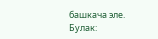башкача эле.
Булак: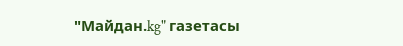"Майдан.kg" газетасы